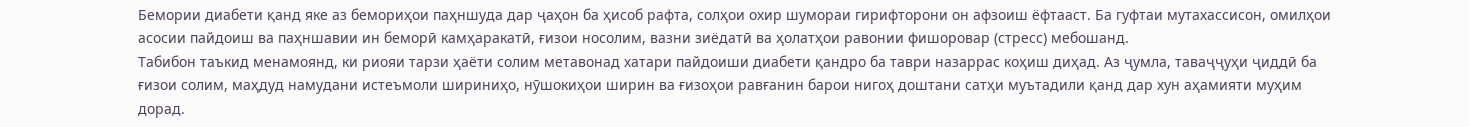Бемории диабети қанд яке аз бемориҳои паҳншуда дар ҷаҳон ба ҳисоб рафта, солҳои охир шумораи гирифторони он афзоиш ёфтааст. Ба гуфтаи мутахассисон, омилҳои асосии пайдоиш ва паҳншавии ин беморӣ камҳаракатӣ, ғизои носолим, вазни зиёдатӣ ва ҳолатҳои равонии фишоровар (стресс) мебошанд.
Табибон таъкид менамоянд, ки риояи тарзи ҳаёти солим метавонад хатари пайдоиши диабети қандро ба таври назаррас коҳиш диҳад. Аз ҷумла, таваҷҷуҳи ҷиддӣ ба ғизои солим, маҳдуд намудани истеъмоли шириниҳо, нӯшокиҳои ширин ва ғизоҳои равғанин барои нигоҳ доштани сатҳи муътадили қанд дар хун аҳамияти муҳим дорад.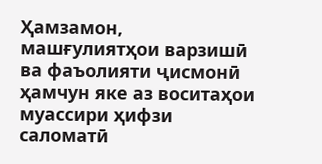Ҳамзамон, машғулиятҳои варзишӣ ва фаъолияти ҷисмонӣ ҳамчун яке аз воситаҳои муассири ҳифзи саломатӣ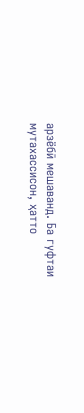арзёбӣ мешаванд. Ба гуфтаи мутахассисон, ҳатто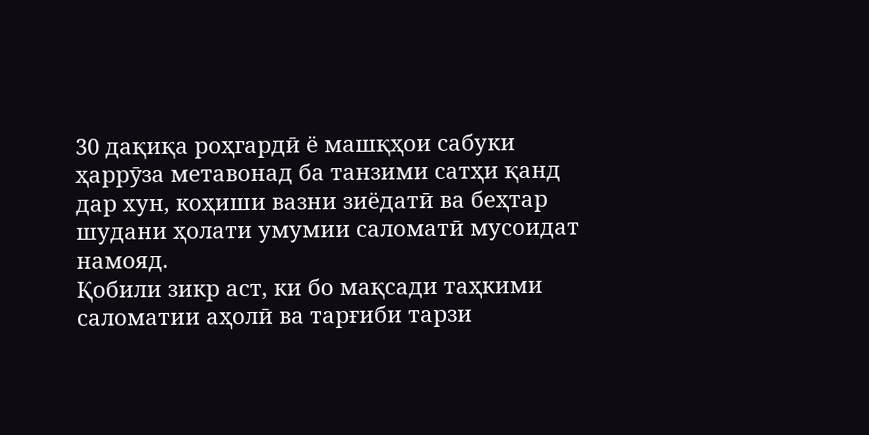30 дақиқа роҳгардӣ ё машқҳои сабуки ҳаррӯза метавонад ба танзими сатҳи қанд дар хун, коҳиши вазни зиёдатӣ ва беҳтар шудани ҳолати умумии саломатӣ мусоидат намояд.
Қобили зикр аст, ки бо мақсади таҳкими саломатии аҳолӣ ва тарғиби тарзи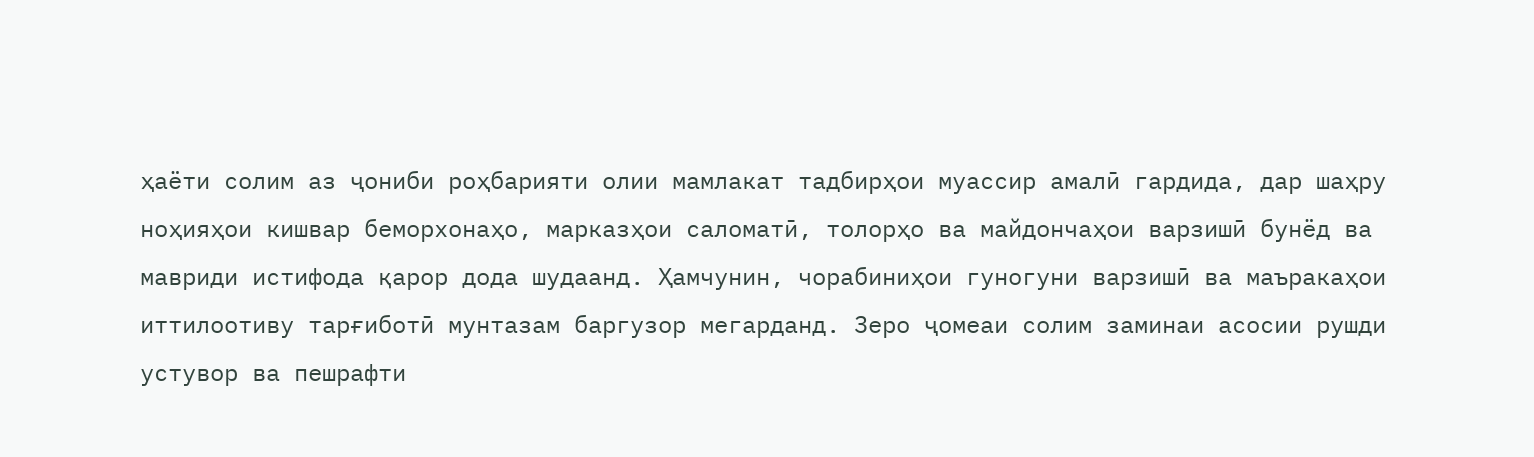ҳаёти солим аз ҷониби роҳбарияти олии мамлакат тадбирҳои муассир амалӣ гардида, дар шаҳру ноҳияҳои кишвар беморхонаҳо, марказҳои саломатӣ, толорҳо ва майдончаҳои варзишӣ бунёд ва мавриди истифода қарор дода шудаанд. Ҳамчунин, чорабиниҳои гуногуни варзишӣ ва маъракаҳои иттилоотиву тарғиботӣ мунтазам баргузор мегарданд. Зеро ҷомеаи солим заминаи асосии рушди устувор ва пешрафти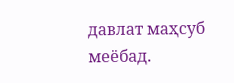давлат маҳсуб меёбад.